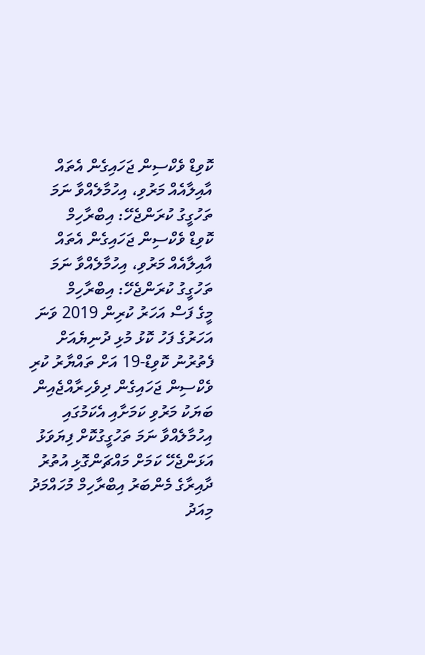ކޮވިޑް ވެކްސިން ޖަހައިގެން އެތައް އާއިލާއެއް މަރުވި، އިހުމާލެއްވާ ނަމަ ތަހުގީގު ކުރަންޖެހޭ: އިބްރާހިމް
ކޮވިޑް ވެކްސިން ޖަހައިގެން އެތައް އާއިލާއެއް މަރުވި، އިހުމާލެއްވާ ނަމަ ތަހުގީގު ކުރަންޖެހޭ: އިބްރާހިމް
މީގެ ފަސް އަހަރު ކުރިން 2019 ވަނަ އަހަރުގެ ފަހު ކޮޅު މުޅި ދުނިޔެއަށް ފެތުރުނު ކޮވިޑް-19 އަށް ތައްޔާރު ކުރި ވެކްސިން ޖަހައިގެން ދިވެހިރާއްޖެއިން ބަޔަކު މަރުވި ކަމަށާއި އެކަމުގައި އިހުމާލެއްވާ ނަމަ ތަހުގީގުކޮށް ފިޔަވަޅު އަޅަންޖެހޭ ކަމަށް މައްޗަންގޮޅި އުތުރު ދާއިރާގެ މެންބަރު އިބްރާހިމް މުހައްމަދު މިއަދު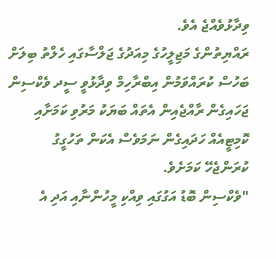ވިދާޅުވެއްޖެ އެވެ.
ރައްޔިތުންގެ މަޖިލީހުގެ މިއަދުގެ ޖަލްސާގައި ހެލްތު ބިލަށް ބަހުސް ކުރައްވަމުން އިބްރާހިމް ވިދާޅުވީ ސީދ ވެކްސިން ޖަހައިގެން ރާއްޖެއިން އެތައް ބަޔަކު މަރުވި ކަމަށާއި ކޮމިޓީއެއް ހަދައިގެން ނަމަވެސް އެކަން ތަހުގީގު ކުރަންޖެހޭ ކަމަށެވެ.
"ވެކްސިން ބޮޑު އަގުގައި ވިއްކި މީހުންނާއި އަދި އެ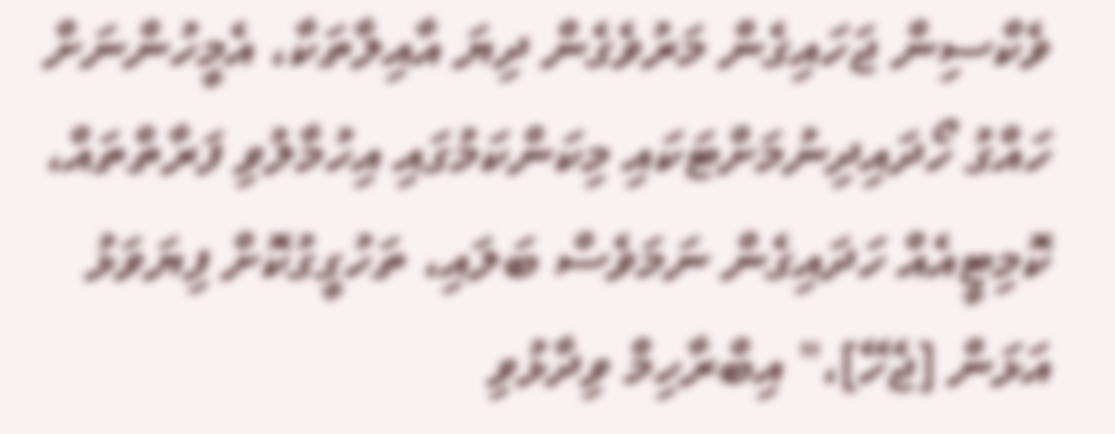ވެކްސިން ޖަހައިގެން މަރުވެގެން ދިޔަ އާއިލާތަކާ، އެމީހުންނަށް ހައްގު ހޯދައިދިނުމަށްޓަކައި މިކަންކަމުގައި އިހުމާލުވި ފަރާތްތައް، ކޮމިޓީއެއް ހަދައިގެން ނަމަވެސް ބަލައި، ތަހުގީގުކޮށް ފިޔަވަޅު އަޅަން [ޖެހޭ]،" އިބްރާހިމް ވިދާޅުވި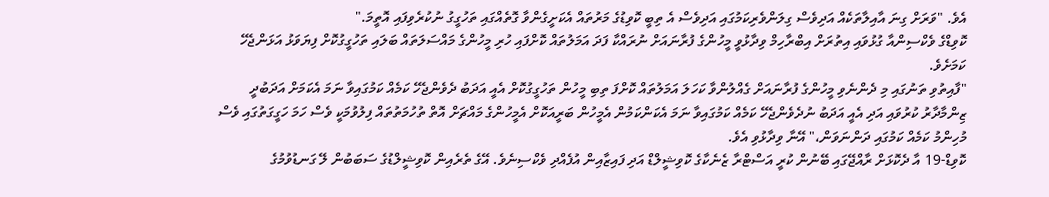އެވެ. "ވަރަށް ގިނަ އާއިލާތަކެއް އަދިވެސް ގިލަންވެރިކަމުގައި އަދިވެސް އެ ތިބީ ކޮވިޑުގެ މަރުތައް އެކަށީގެންވާ ގޮތެއްގައި ތަހުގީގު ނުކުރެވިފައި އޮތީމަ."
ކޮވިޑްގެ ވެކްސިންއާ ގުޅުވައި އިތުރަށް އިބްރާހިމް ވިދާޅުވީ މީހުންގެ ފުރާނައަށް ނުރައްކާ ފަދަ އަމަލުތައް ކޮށްފައި ހުރި މީހުންގެ މައްސަލަތައް ބަލައި ތަހުގީގުކޮށް ފިޔަވަޅު އަޅަންޖެހޭ ކަމަށެވެ.
"ފާއިތުވި ތަނުގައި މި ދެންނެވި މީހުންގެ ފުރާނައަށް ގެއްލުންވާ ކަހަލަ އަމަލުތައް ކޮށްފަ ތިބި މީހުން ތަހުގީގުކޮށް އެއީ އަދަބު ދެވެންޖެހޭ ކަމެއް ކަމުގައިވާ ނަމަ އެކަމަށް އަދަބުދީ ޒިންމާދާރު ކުރުވައި އަދި އެއީ އަދަބު ނުދެވެންޖެހޭ ކަމެއް ކަމުގައިވާ ނަމަ އެކަންކަމުން އެމީހުން ބަރީއަކޮށް އެމީހުންގެ މައްޗަށް އޮތް ތުހުމަތުތައް ފިލުވުމަކީ ވެސް ހަމަ ހަގީގަތުގައި ވެސް މުހިންމު ކަމެއް ކަމުގައި ދަންނަވަން،" އޭނާ ވިދާޅުވި އެވެ.
ކޮވިޑް-19 އާ ދެކޮޅަށް ރާއްޖޭގައި ބޭނުން ކުރީ އަސްޓްރާ ޒެނެކާގެ ކޮވިޝީލްޑް އަދި ފައިޒާއިން އުފެއްދި ވެކްސިނެވެ. އޭގެ ތެރެއިން ކޮވިޝީލްޑުގެ ސަބަބުން ލޭ ގަނޑުވުމުގެ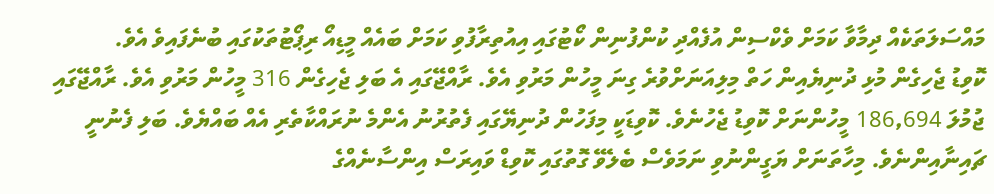މައްސަލަތަކެއް ދިމާވާ ކަމަށް ވެކްސިން އުފެއްދި ކުންފުނިން ކޯޓުގައި އިއުތިރާފުވި ކަމަށް ބައެއް މީޑިއޯ ރިޕޯޓުތަކުގައި ބުނެފައިވެ އެވެ.
ކޮވިޑު ޖެހިގެން މުޅި ދުނިޔެއިން ހަތް މިލިއަނަށްވުރެ ގިނަ މީހުން މަރުވި އެވެ. ރާއްޖޭގައި އެ ބަލި ޖެހިގެން 316 މީހުން މަރުވި އެވެ. ރާއްޖޭގައި ޖުމުލަ 186,694 މީހުންނަށް ކޮވިޑު ޖެހުނެވެ. ކޮވިޑަކީ މިފަހުން ދުނިޔޭގައި ފެތުރުނު އެންމެ ނުރައްކާތެރި އެއް ބައްޔެވެ. ބަލި ފެނުނީ ޗައިނާއިންނެވެ. މިހާތަނަށް ޔަގީންނުވި ނަމަވެސް ބެލެވޭ ގޮތުގައި ކޮވިޑް ވައިރަސް އިންސާނެއްގެ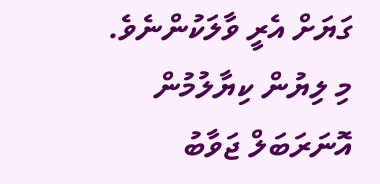ގަޔަށް އެރީ ވާލަކުންނެވެ.
މި ލިޔުން ކިޔާލުމުން
އޮނަރަބަލް ޖަވާބު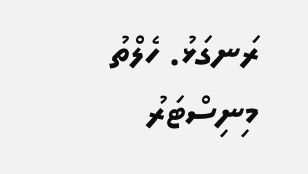ރަނގަޅު. ހެލްތު މިނިސްޓަރު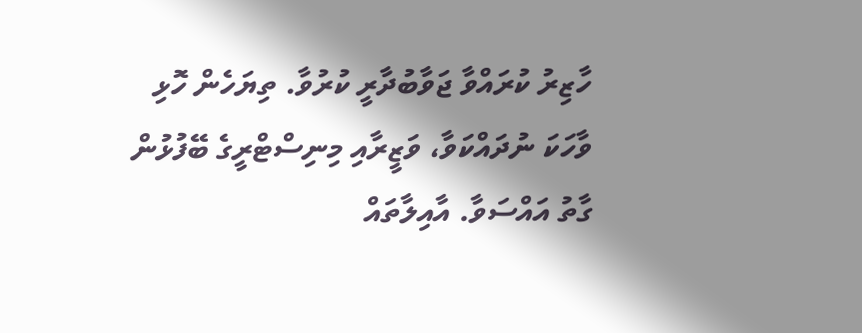ހާޒިރު ކުރައްވާ ޖަވާބުދާރީ ކުރުވާ. ތިޔަހެން ހޮޅި ވާހަކަ ނުދައްކަވާ، ވަޒީރާއި މިނިސްޓްރީގެ ބޭފުޅުން ގާތު އައްސަވާ. އާއިލާތައް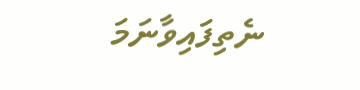ނެތިފައިވާނަމަ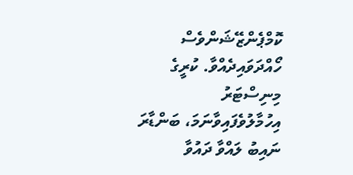ކޮމްޕެންޒޭޝަންވެސް ހޯއްދަވައިދެއްވާ. ކުރީގެ މިނިސްޓަރު އިހުމާލުވެފައިވާނަމަ، ބަންޑާރަ ނައިބު ލައްވާ ދައުވާ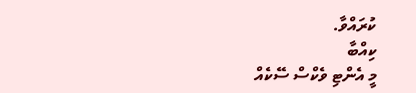ކުރައްވާ.
ކިއްބާ
މީ އެންޓި ވެކްސް ސޭކެއް